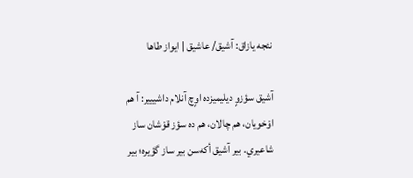نئجه یازاق: آشيق/ عاشيق | ایواز طاها

آشيق سؤزوٍ ديليميزده اوٍچ آنلام داشييير: آ هم اوْخويان، هم چالان، هم ده سؤز قوْشان ساز شاعيري. بير آشيق أکه‌سن بير ساز گؤيره؛ بير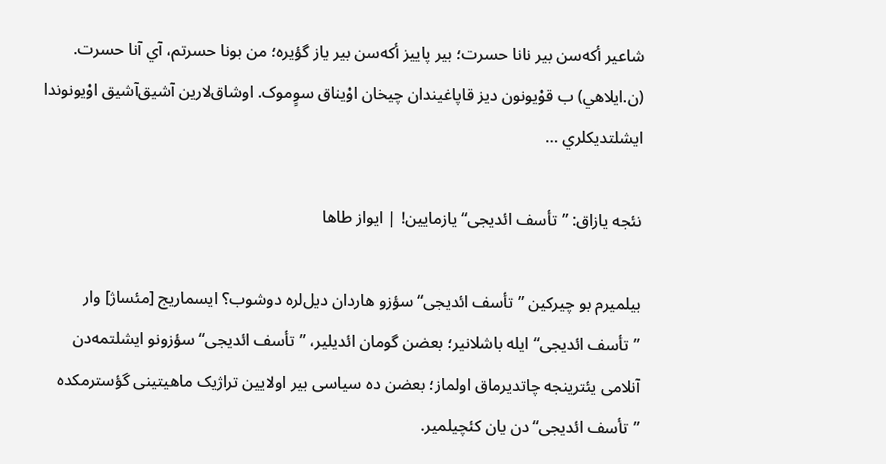شاعير أکه‌سن بير نانا حسرت؛ بير پاييز أکه‌سن بير ياز گؤيره؛ من بونا حسرتم، آي آنا حسرت. (ن.ايلاهي) ب قوْيونون ديز قاپاغيندان چيخان اوْيناق سوٍموک. اوشاق‌لارين آشيق‌آشيق اوْيونوندا ايشلتديکلري …

نئجه یازاق: ”تأسف ائدیجی“ یازمایین! | ایواز طاها

بیلمیرم بو چیرکین ”تأسف‌ ائدیجی“ سؤزو هاردان دیل‌لره دوشوب؟ ایسماریج [مئساژ] وار ”تأسف‌ ائدیجی“ ایله باشلانیر؛ بعضن گومان ائدیلیر، ”تأسف ائدیجی“ سؤزونو ایشلتمه‌دن آنلامی یئترینجه چاتدیرماق اولماز؛ بعضن ده سیاسی بیر اولایین تراژیک ماهیتینی گؤسترمکده ”تأسف ائدیجی“دن یان کئچیلمیر.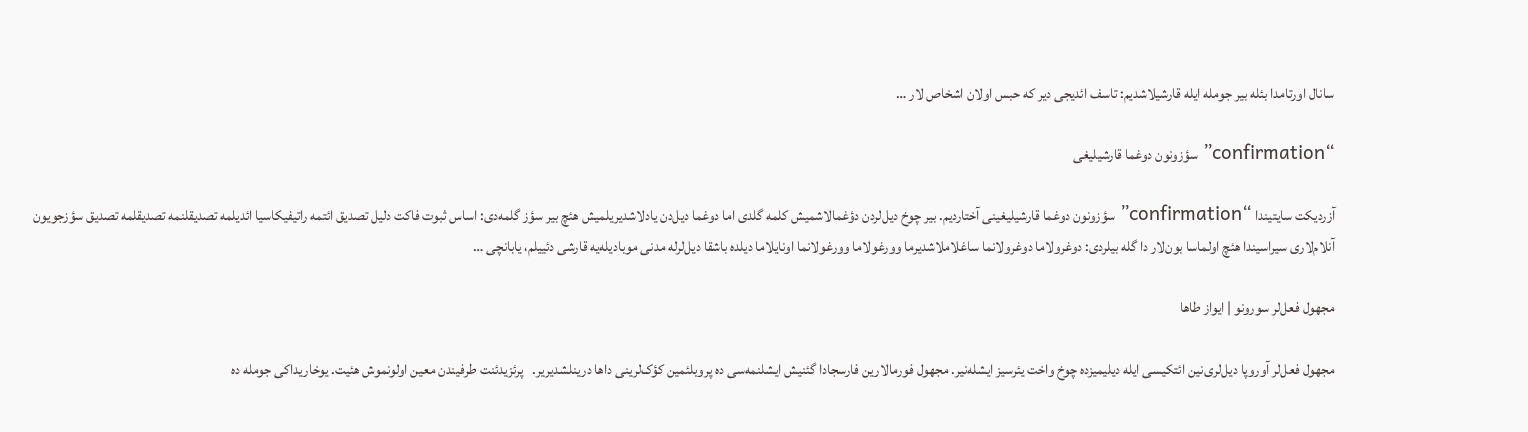سانال اورتامدا بئله بیر جومله ایله قارشیلاشدیم: تاسف ائدیجی دیر که حبس اولان اشخاص لار …

“confirmation” سؤزونون دوغما قارشیلیغی

آزردیکت سایتیندا “confirmation” سؤزونون دوغما قارشیلیغینی آختاردیم. بیر چوخ دیل‌لردن دؤغمالاشمیش کلمه گلدی اما دوغما دیل‌دن یادلاشدیریلمیش هئچ بیر سؤز گلمه‌دی: اساس ثبوت فاکت دلیل تصدیق ائتمه راتیفیکاسیا ائدیلمه تصدیقلنمه تصدیقلمه تصدیق سؤزجویون آنلام‌لاری سیراسیندا هئچ اولماسا بون‌لار دا گله بیلردی: دوغرولاما دوغرولانما ساغلاملاشدیرما وورغولاما وورغولانما اونایلاما دیلده باشقا دیل‌لرله مدنی موبادیله‌یه قارشی دئییلم، یابانچی …

مجهول فعل‌لر سورونو | ایواز طاها

مجهول فعل‌لر آوروپا دیل‌لری‌نین ائتکیسی ایله دیلیمیزده چوخ واخت یئرسیز ایشله‌نیر. مجهول فورمالارین فارسجادا گئنیش ایشلنمه‌سی ده پروبلئمین کؤک‌لرینی داها درینلشدیریر.   پرئزیدئنت طرفیندن معین اولونموش هئیت. یوخاریداکی جومله ده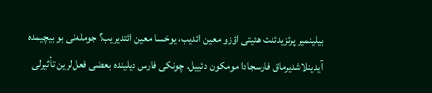بیلینمیر پرئزیدئنت هئیتی اؤزو معین ائدیب، یوخسا معین ائتدیریب؟ جومله‌نی بو بیچیمده آیدینلاشدیرماق فارسجادا مومکون دئییل. چونکی فارس دیلینده بعضی فعل‌لرین تأثیرلی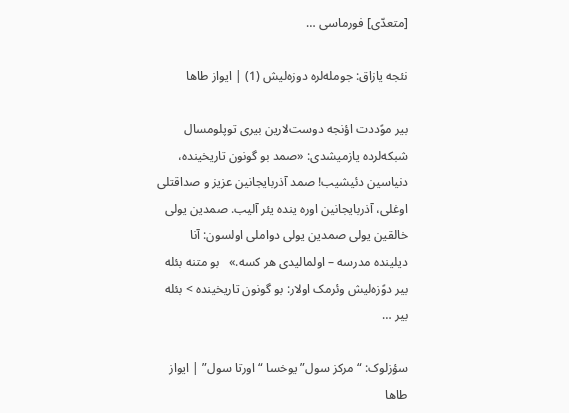[متعدّی] فورماسی …

نئجه یازاق: جومله‌لره دوزه‌لیش (1) | ایواز طاها

بیر موًددت اؤنجه دوست‌لارین بیری توپلومسال شبکه‌لرده یازمیشدی: «صمد بو گونون تاریخینده، دنیاسین دئیشیب! صمد آذربایجانین عزیز و صداقتلی اوغلی، آذربایجانین اوره ینده یئر آلیب. صمدین یولی خالقین یولی صمدین یولی دواملی اولسون: آنا دیلینده مدرسه – اولمالیدی هر کسه.»   بو متنه بئله‌ بیر دوًزه‌لیش وئرمک اولار: بو گونون تاریخینده > بئله بیر …

سؤزلوک: “مرکز سول” یوخسا “اورتا سول” | ایواز طاها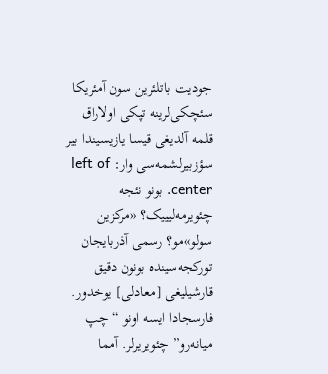جودیت باتلئرین سون آمئریکا سئچکی‌لرینه تپکی اولاراق قلمه آلدیغی قیسا یازیسیندا بیر سؤزبیرلشمه‌سی وار: left of center. بونو نئجه چئویرمه‌لیییک؟ «مرکزین سولو»مو؟ رسمی آذربایجان تورکجه‌سینده بونون دقیق قارشیلیغی [معادلی] یوخدور. فارسجادا ایسه اونو “چپ میانه‌رو” چئویریرلر. آمما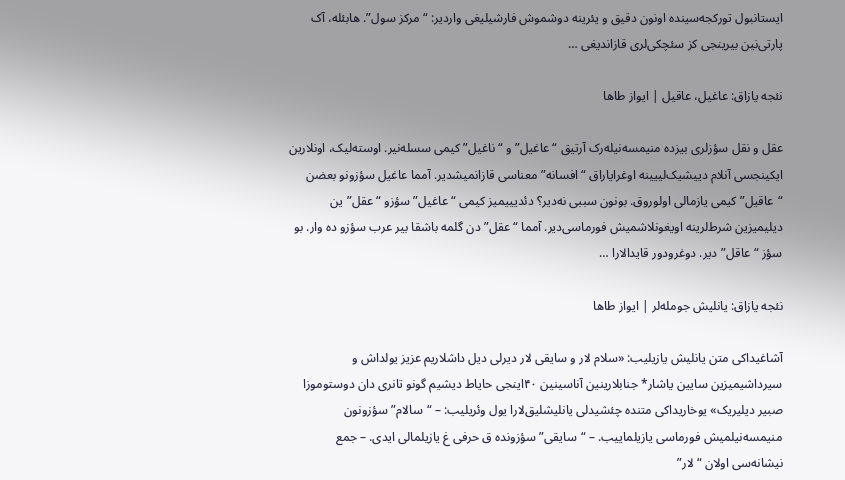ایستانبول تورکجه‌سینده اونون دقیق و یئرینه دوشموش فارشیلیغی واردیر: “مرکز سول”. هابئله، آک پارتی‌نین بیرینجی کز سئچکی‌لری قازاندیغی …

نئجه یازاق: عاغیل، عاقیل | ایواز طاها

عقل و نقل سؤزلری بیزده منیمسه‌نیله‌رک آرتیق “عاغیل” و “ناغیل” کیمی سسله‌نیر. اوسته‌لیک، اونلارین ایکینجسی آنلام دییشیک‌لییینه اوغرایاراق “افسانه” معناسی قازانمیشدیر. آمما عاغیل سؤزونو بعضن “عاقیل” کیمی یازمالی اولوروق. بونون سببی نه‌دیر؟ دئدیییمیز کیمی “عاغیل” سؤزو “عقل”ین دیلیمیزین شرط‌لرینه اویغونلاشمیش فورماسی‌دیر. آمما “عقل”دن گلمه باشقا بیر عرب سؤزو ده وار. بو سؤز “عاقل”دیر. دوغرودور قایدالارا …

نئجه یازاق: یانلیش جومله‌لر | ایواز طاها

آشاغیداکی متن یانلیش یازیلیب: «سلام لار و سایقی لار دیرلی دیل داشلاریم عزیز یولداش و سیرداشیمیزین سایین یاشار* جنابلارینین آناسینین ۴۰اینجی حایاط دیشیم گونو تانری دان دوستوموزا صبیر دیلیریک» یوخاریداکی متنده چئشیدلی یانلیشلیق‌لارا یول وئریلیب: – “سالام” سؤزونون منیمسه‌نیلمیش فورماسی یازیلماییب. – “سایقی” سؤزونده ق حرفی غ یازیلمالی ایدی. – جمع نیشانه‌سی اولان “لار”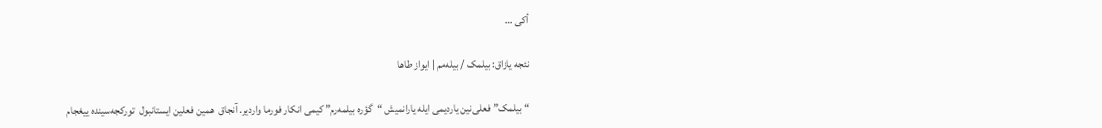أکی …

نئجه یازاق: بیلمک / بیله‌مم | ایواز طاها

“بیلمک” فعلی‌نین یاردیمی ایله یارانمیش “گؤره بیلمه‌رم” کیمی انکار فورما واردیر. آنجاق  همین فعلین ایستانبول  تورکجه‌سینده ییغجام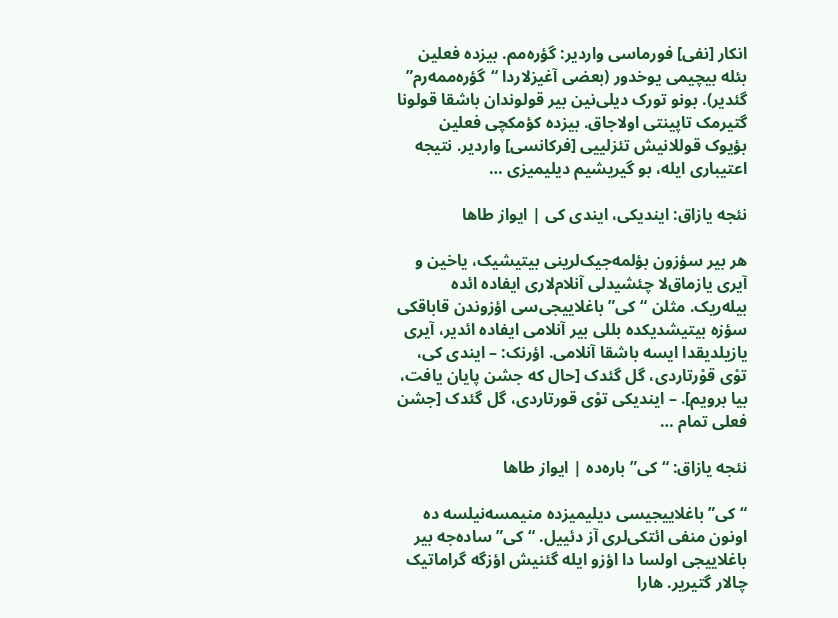انکار [نفی] فورماسی واردیر: گؤره‌مم. بیزده فعلین بئله بیچیمی یوخدور (بعضی آغیزلاردا “گؤره‌ممه‌رم” گئدیر). بونو تورک دیلی‌نین بیر قولوندان باشقا قولونا گتیرمک تاپینتی اولاجاق. بیزده کؤمکچی فعلین بؤیوک قوللانیش تئزلییی [فرکانسی] واردیر. نتیجه اعتیباری ایله، بو گیریشیم دیلیمیزی …

نئجه یازاق: ایندیکی، ایندی کی | ایواز طاها

هر بیر سؤزون بؤلمه‌جیک‌لرینی بیتیشیک، یاخین و آیری یازماق‌لا چئشیدلی آنلام‌لاری ایفاده ائده بیله‌ریک. مثلن “کی” باغلاییجی‌سی اؤزوندن قاباقکی سؤزه بیتیشدیکده بللی بیر آنلامی ایفاده ائدیر، آیری یازیلدیقدا ایسه باشقا آنلامی. اؤرنک: – ایندی کی، توْی قوْرتاردی، گل گئدک [حال که جشن پایان یافت، بیا برویم]. – ایندیکی توْی قورتاردی، گل گئدک [جشن فعلی تمام …

نئجه یازاق: “کی” باره‌ده | ایواز طاها

“کی” باغلاییجیسی‌ دیلیمیزده منیمسه‌نیلسه ده اونون منفی ائتکی‌لری آز دئییل. “کی” ساده‌جه بیر باغلاییجی اولسا دا اؤزو ایله گئنیش اؤزگه گراماتیک چالار گتیریر. هارا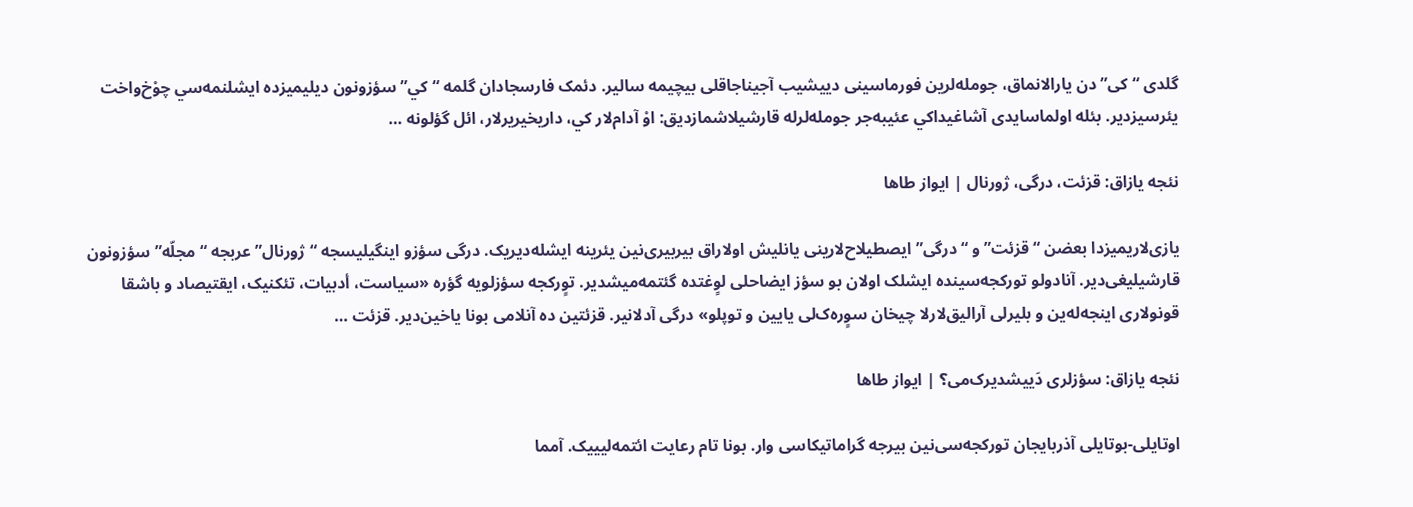گلدی “کی”دن یارالانماق، جومله‌لرین فورماسینی دییشیب آجیناجاقلی بیچیمه سالیر. دئمک فارسجادان گلمه “کي” سؤزونون ديليميزده ايشلنمه‌سي چوْخ‌واخت یئرسیزدیر. بئله اولماسایدی آشاغيداکي عئيبه‌جر جومله‌لرله قارشيلاشمازدیق: اوْ آدام‌لار کي، داريخيريرلار، ائل گؤلونه …

نئجه یازاق: قزئت، درگی، ژورنال | ایواز طاها

یازی‌لاریمیزدا بعضن “قزئت” و “درگی” ایصطیلاح‌لارینی یانلیش اولا‌راق بیربیری‌نین یئرینه ایشله‌دیریک. درگی سؤزو اینگیلیسجه “ژورنال” عربجه “مجلّه” سؤزونون قارشیلیغی‌دیر. آنادولو تورکجه‌سینده ایشلک اولان بو سؤز ایضاحلی لوٍغتده گئتمه‌میشدیر. توٍرکجه سؤزلویه گؤره «سیاست، أدبیات، تئکنیک، ایقتیصاد و باشقا قونولاری اینجه‌له‌ین و بلیرلی آرا‌لیق‌لارلا چیخان سوٍره‌ک‌لی یایین و توپلو» درگی آدلانیر. قزئتین ده آنلامی بونا یاخین‌دیر. قزئت …

نئجه یازاق: سؤزلری دَییشدیرک‌می؟ | ایواز طاها

اوتایلی-بوتایلی آذربایجان تورکجه‌سی‌نین بیرجه گراماتیکاسی وار. بونا تام رعایت ائتمه‌لیییک. آمما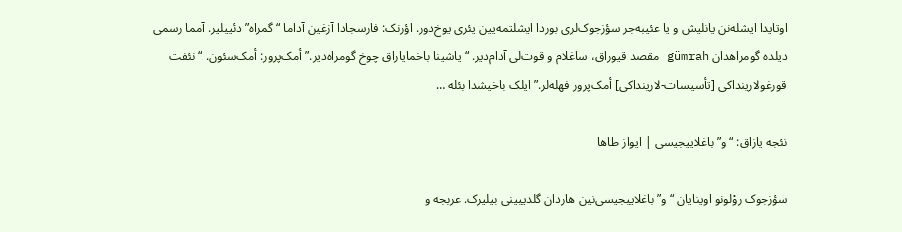اوتایدا ایشله‌نن یانلیش و یا عئیبه‌جر سؤزجوک‌لری بوردا ایشلتمه‌یین یئری یوخ‌دور. اؤرنک: فارسجادا آزغین آداما “گمراه” دئییلیر. آمما رسمی دیلده گومراهدان gümrah مقصد قیوراق، ساغلام و قوت‌لی آدام‌دیر. “یاشینا باخمایاراق چوخ گومراه‌دیر.” أمک‌پرور: أمک‌سئون. “نئفت قورغولارینداکی [تأسیسات-لارینداکی] أمک‌پرور فهله‌لر.” ایلک باخیشدا بئله …

نئجه یازاق: “و” باغلاییجیسی | ایواز طاها

سؤزجوک روْلونو اوینایان “و” باغلاییجیسی‌نین هاردان گلدییینی بیلیرک. عربجه و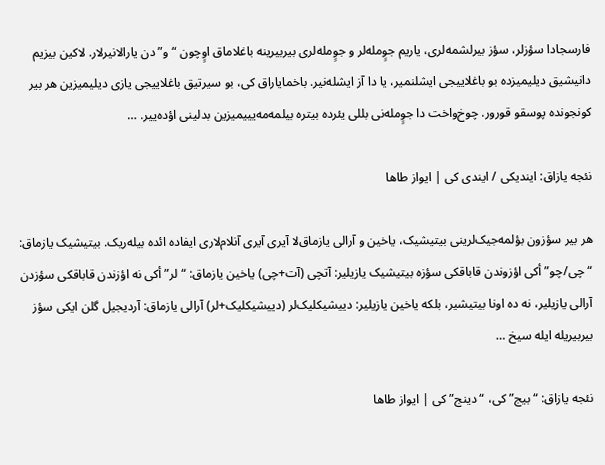فارسجادا سؤزلر، سؤز بیرلشمه‌لری، یاریم جوٍمله‌لر و جوٍمله‌لری بیربیرینه باغلاماق اوٍچون “و”دن یارالانیرلار. لاکین بیزیم دانیشیق دیلیمیزده بو باغلاییجی ایشلنمیر، یا دا آز ایشله‌نیر. باخمایاراق کی، بو سیرتیق باغلاییجی یازی دیلیمیزین هر بیر کونجونده پوسقو قورور. چوخ‌واخت دا جوٍمله‌نی بللی یئرده بیتره بیلمه‌مه‌یيیمیزین بدلینی اؤده‌ییر. …

نئجه یازاق: ایندیکی / ایندی کی | ایواز طاها

هر بیر سؤزون بؤلمه‌جیک‌لرینی بیتیشیک، یاخین و آرالی یازماق‌لا آیری آیری آنلام‌لاری ایفاده ائده بیله‌ریک. بیتیشیک یازماق: “چی/چو” أکی اؤزوندن قاباقکی سؤزه بیتیشیک یازیلیر: آتچی (آت+چی) یاخین یازماق: “لر” أکی نه اؤزندن قاباقکی سؤزدن آرالی یازیلیر، نه ده اونا بیتیشیر، بلکه یاخین یازیلیر: دییشیکلیک‌لر (دییشیکلیک+لر) آرالی یازماق: آردیجیل گلن ایکی سؤز بیربیریله ایله سیخ …

نئجه یازاق: “بیج” کی، “دینج” کی | ایواز طاها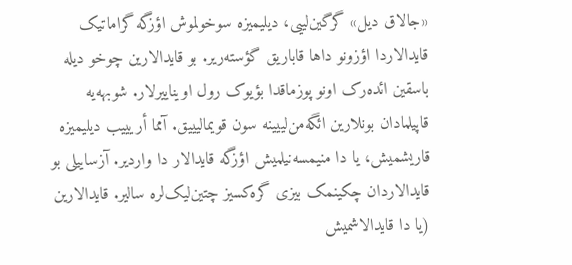«جالاق دیل» گرگین‌لییی، دیلیمیزه سوخولموش اؤزگه گراماتیک قایدالاردا اؤزونو داها قاباریق گؤسته‌ریر. بو قایدالارین چوخو دیله باسقین ائده‌رک اونو پوزماقدا بؤیوک رول اویناییرلار. شوبهه‌یه قاپیلمادان بونلارین ائگه‌من‌لییینه سون قویمالیییق. آمما أریییب دیلیمیزه قاریشمیش، یا دا منیمسه‌نیلمیش اؤزگه قایدالار دا واردیر. آزساییلی بو قایدالاردان چکینمک بیزی گره‌کسیز چتین‌لیک‌لره سالیر. قایدالارین (یا دا قایدالاشمیش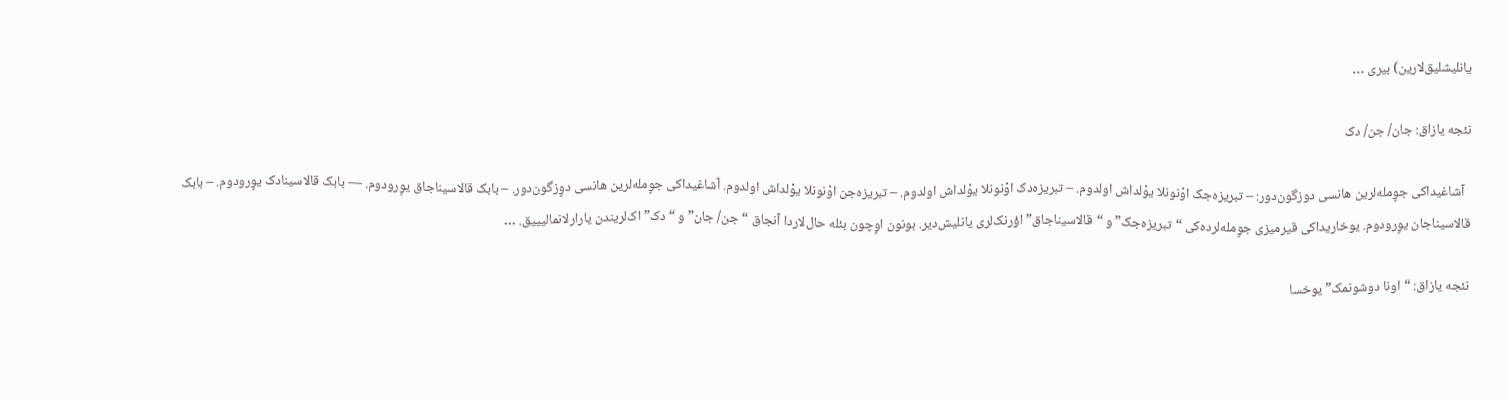یانلیشلیق‌لارین) بیری …

نئجه یازاق: جان/ جن/ دک

  آشاغیداکی جوٍمله‌لرین هانسی دوزگون‌دور: – تبریزه‌جک اوْنونلا یوْلداش اولدوم. – تبریزه‌دک اوْنونلا یوْلداش اولدوم. – تبریزه‌جن اوْنونلا یوْلداش اولدوم. آشاغیداکی جوٍمله‌لرین هانسی دوٍزگون‌دور. – بابک قالاسینا‌جاق یوٍرودوم. ― بابک قالاسینادک یوٍرودوم. – بابک قالاسیناجان یوٍرودوم. یوخاریداکی قیرمیزی جوٍمله‌لرده‌کی “تبریزه‌جک” و “قالاسیناجاق” اؤرنک‌لری یانلیش‌دیر. بونون اوٍچون بئله حال‌لاردا آنجاق “جن/ جان” و “دک” اک‌لریندن یارارلانمالیییق. …

نئجه یازاق: “اونا دوشونمک” یوخسا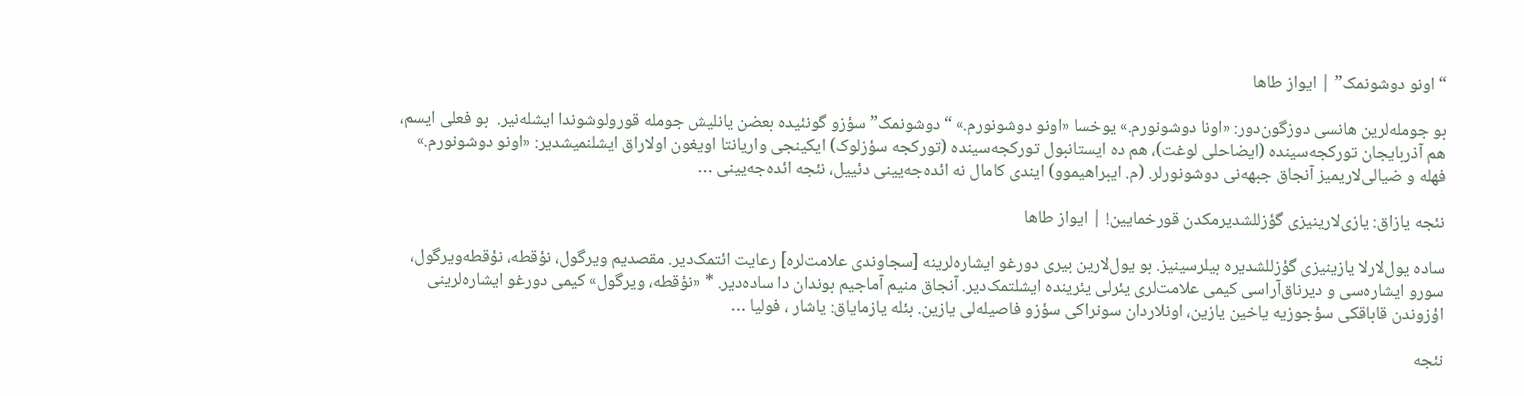“اونو دوشونمک” | ایواز طاها

بو جومله‌لرین هانسی دوزگون‌دور: «اونا دوشونورم.» یوخسا «اونو دوشونورم.» “دوشونمک” سؤزو گونئیده بعضن یانلیش جومله قورولوشوندا ایشله‌نیر.  بو فعلی ایسم، هم آذربایجان تورکجه‌سینده (ایضاحلی لوغت)، هم ده ایستانبول تورکجه‌سینده (تورکجه سؤزلوک) ایکینجی واریانتا اویغون اولاراق ایشلنمیشدیر: «اونو دوشونورم.» فهله و ضیالی‌لاریمیز آنجاق جبهه‌نی دوشونورلر. (م. ایبراهیموو) ایندی کامال نه ائده‌جه‌یینی دئییل، نئجه ائده‌جه‌یینی …

نئجه یازاق: یازی‌لارینیزی گؤزللشدیرمکدن قورخمایین! | ایواز طاها

ساده یول‌لارلا یازینیزی گؤزللشدیره بیلرسینیز. بو یول‌لارین بیری دورغو ایشاره‌لرینه [سجاوندی علامت‌لره] رعایت ائتمک‌دیر. مقصدیم ویرگول، نؤقطه، نؤقطه‌ویرگول، سورو ایشاره‌سی و دیرناق‌آراسی کیمی علامت‌لری یئرلی یئرینده ایشلتمک‌دیر. آنجاق منیم آماجیم بوندان دا ساده‌دیر. * «نؤقطه، ویرگول» کیمی دورغو ایشاره‌لرینی اؤزوندن قاباقکی سؤجوزیه یاخین یازین، اونلاردان سونراکی سؤزو فاصیله‌لی یازین. بئله یازمایاق: یاشار ، فولیا …

نئجه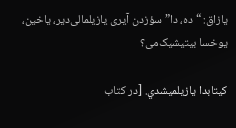یازاق: “ده، دا” سؤزدن آیری یازیلمالی‌دیر، یاخین، یوخسا بیتیشیک‌می؟

کیتابدا يازيلميشدي. [در کتاب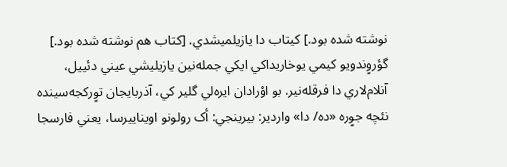نوشته شده بود.] کیتاب دا يازيلميشدي. [کتاب هم نوشته شده بود.] گؤروٍندويو کيمي يوخاريداکي ايکي جمله‌نين يازيليشي عيني دئييل، آنلام‌لاري دا فرقله‌نير. بو اوْرادان ايره‌لي گلير کي، آذربايجان توٍرکجه‌سينده نئچه جوٍره «ده/ دا» واردير: بيرينجي: أک رولونو اويناييرسا، يعني فارسجا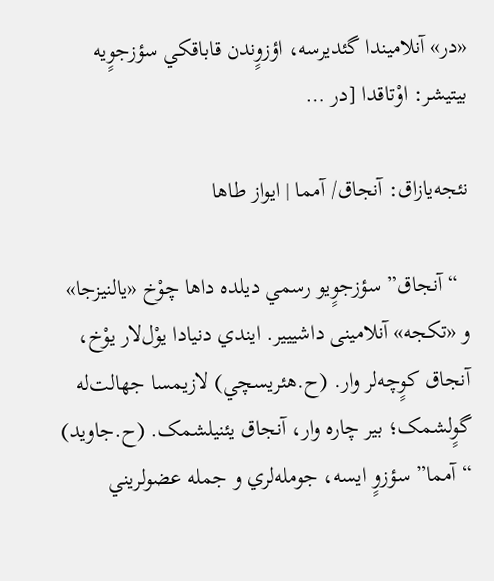«در» آنلاميندا گئديرسه، اؤزوٍندن قاباقکي سؤزجوٍيه بيتيشر: اوْتاقدا [در …

نئجه‌یازاق: آنجاق/ آمما | ایواز طاها

  “آنجاق” سؤزجوٍيو رسمي ديلده داها چوْخ «يالنيزجا» و «تکجه» آنلامینی داشييير. ايندي دنيادا يوْل‌لار يوْخ، آنجاق کوٍچه‌لر وار. (ح.هئريسچي) لازیمسا جهالت‌له گوٍلشمک؛ بير چاره وار، آنجاق يئنيلشمک. (ح.جاويد) “آمما” سؤزوٍ ايسه، جومله‌لري و جمله‌ عضولريني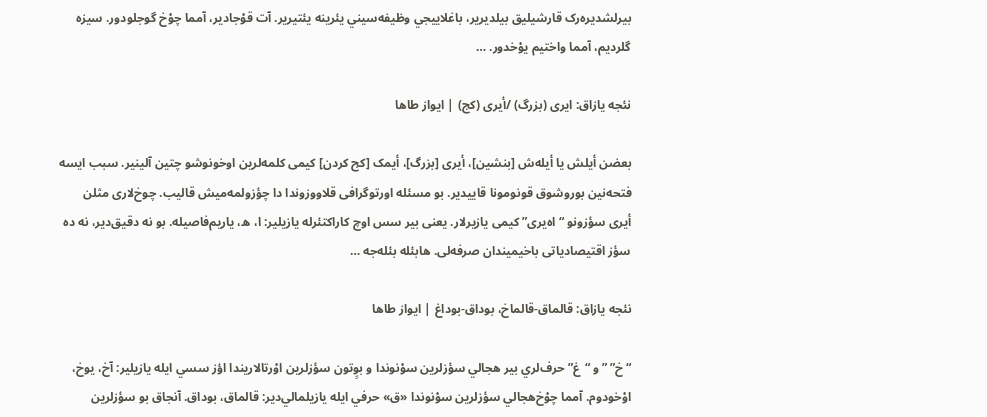بيرلشديره‌رک قارشيليق بيلديرير، باغلاييجي وظيفه‌سيني يئرينه يئتيرير. آت قوْجادير، آمما چوْخ گوجلودور. سيزه گلرديم، آمما واختيم يوْخدور. …

نئجه یازاق: ایری (بزرگ) /أیری (کج) | ایواز طاها

بعضن أیلش یا أیله‌ش [بنشین]، أیری [بزرگ]، أیمک [کج کردن] کیمی کلمه‌لرین اوخونوشو چتین آلینیر. سبب ایسه فتحه‌نین بوروشوق قونومونا قاییدیر. بو مسئله‌ اورتوگرافی قلاووزوندا دا چؤزولمه‌میش قالیب. چوخ‌لاری مثلن أیری سؤزونو “اه‌یری” کیمی یازیرلار. یعنی بیر سس اوچ کاراکتئرله یازیلیر: ا، ه، یاریم‌فاصیله. بو نه دقیق‌دیر، نه ده سؤز اقتیصادیاتی باخیمیندان صرفه‌لی. هابئله بئله‌جه …

نئجه یازاق: قالماق-قالماخ، بوداق-بوداغ | ایواز طاها

“خ” ” و “غ” حرف‌لري بير هجالي سؤزلرين سوْنوندا و بوٍتون سؤزلرين اوْرتالاريندا اؤز سسي ايله يازيلير: آخ، يوخ، اوْخودوم. آمما چوْخ‌هجالي سؤزلرين سوْنوندا «ق» حرفي ايله يازيلمالي‌دير: قالماق، بوداق. آنجاق بو سؤزلرین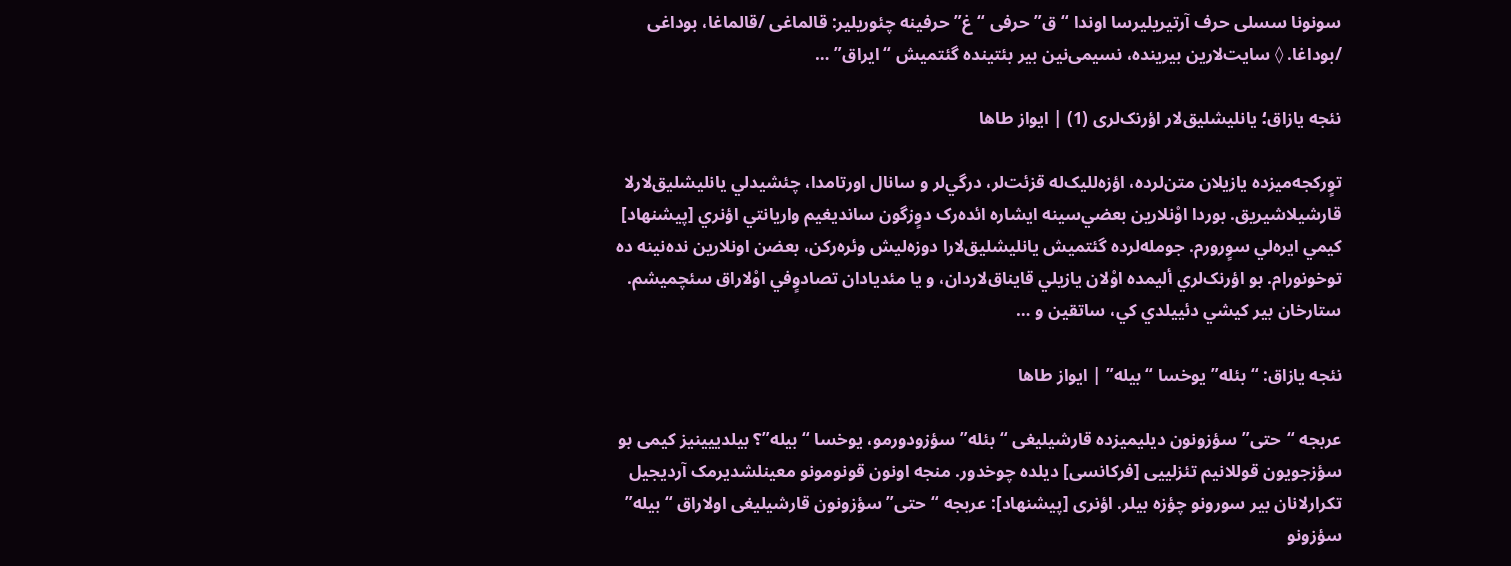سونونا سسلی حرف آرتیریلیرسا اوندا “ق” حرفی “غ” حرفینه چئوریلیر: قالماغی /قالماغا، بوداغی /بوداغا. ◊ سایت‌لارین بیرینده، نسیمی‌نین بیر بئتینده گئتمیش “ایراق” …

نئجه یازاق؛ یانلیشلیق‌لار اؤرنک‌لری (1) | ایواز طاها

توٍرکجه‌ميزده يازيلان متن‌لرده، اؤزه‌لليک‌له قزئت‌لر، درگي‌لر و سانال اورتامدا، چئشيدلي يانليشليق‌لارلا قارشيلاشيريق. بوردا اوْنلارين بعضي‌سينه ایشاره ائده‌رک دوٍزگون ساندیغیم واريانتي اؤنري [پيشنهاد] کيمي ايره‌لي سوٍرورم. جومله‌لرده گئتمیش یانلیشلیق‌لارا دوزه‌ليش وئره‌رکن، بعضن اونلارین نده‌نينه ده توخونورام. بو اؤرنک‌لري أليمده اوْلان يازيلي قايناق‌لاردان، و یا مئدیادان تصادوٍفي اوْلاراق سئچميشم. ستارخان بير کيشي دئييلدي کي، ساتقين و …

نئجه یازاق: “بئله” یوخسا “بیله” | ایواز طاها

عربجه “حتی” سؤزونون دیلیمیزده قارشیلیغی “بئله” سؤزودورمو، یوخسا “بیله”؟ بیلدییینیز کیمی بو سؤزجویون قوللانیم تئزلییی [فرکانسی] دیلده چوخدور. منجه اونون قونومونو معینلشدیرمک آردیجیل تکرارلانان بیر سورونو چؤزه بیلر. اؤنری [پیشنهاد]: عربجه “حتی” سؤزونون قارشیلیغی اولاراق “بیله” سؤزونو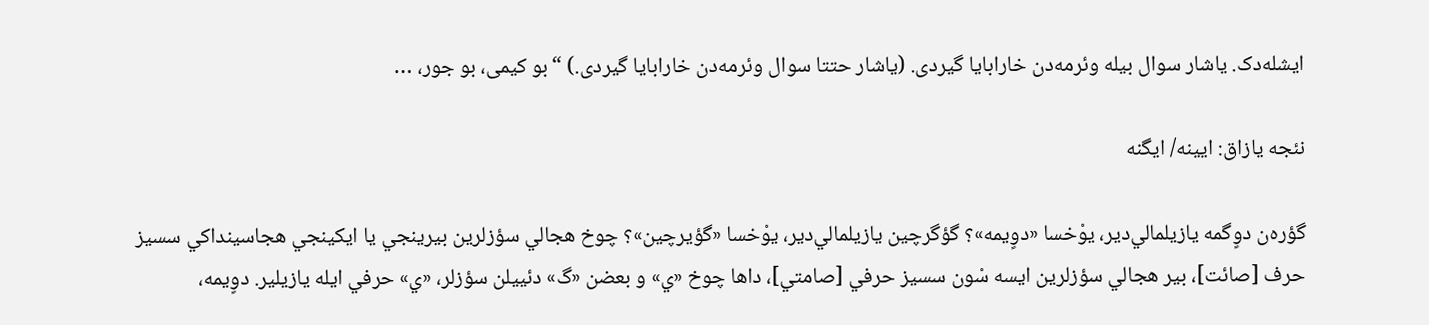ایشله‌دک. یاشار سوال بیله وئرمه‌دن خارابایا گیردی. (یاشار حتتا سوال وئرمه‌دن خارابایا گیردی.) “بو کیمی، بو جور، …

نئجه یازاق: ايينه/ ايگنه

گؤره‌ن دوٍگمه يازيلمالي‌دير، يوْخسا «دوٍيمه»؟ گؤگرچين يازيلمالي‌دير، يوْخسا «گؤيرچين»؟ چوخ هجالي سؤزلرين بيرينجي يا ايکينجي هجاسينداکي سسيز حرف [صائت]، بير هجالي سؤزلرين ايسه سْون سسيز حرفي [صامتي]، داها چوخ «ي» و بعضن «گ» دئييلن سؤزلر، «ي» حرفي ايله يازيلير. دوٍيمه،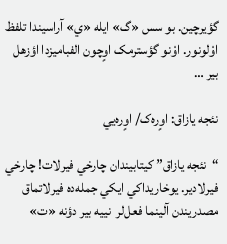گؤيرچين. بو سس «گ» ايله «ي» آراسيندا تلفظ اوْلونور. اوْنو گؤسترمک اوٍچون الفباميزدا اؤزهل بير …

نئجه یازاق: اوٍره‌ک/ اوٍره‌يي

“نئجه یازاق” کیتابیندان چارخي فيرلات! چارخي فيرلادير. يوخاريداکي ايکي جمله‌ده فيرلاتماق مصدريندن آلينما فعل‌لر  نييه بير دؤنه «ت»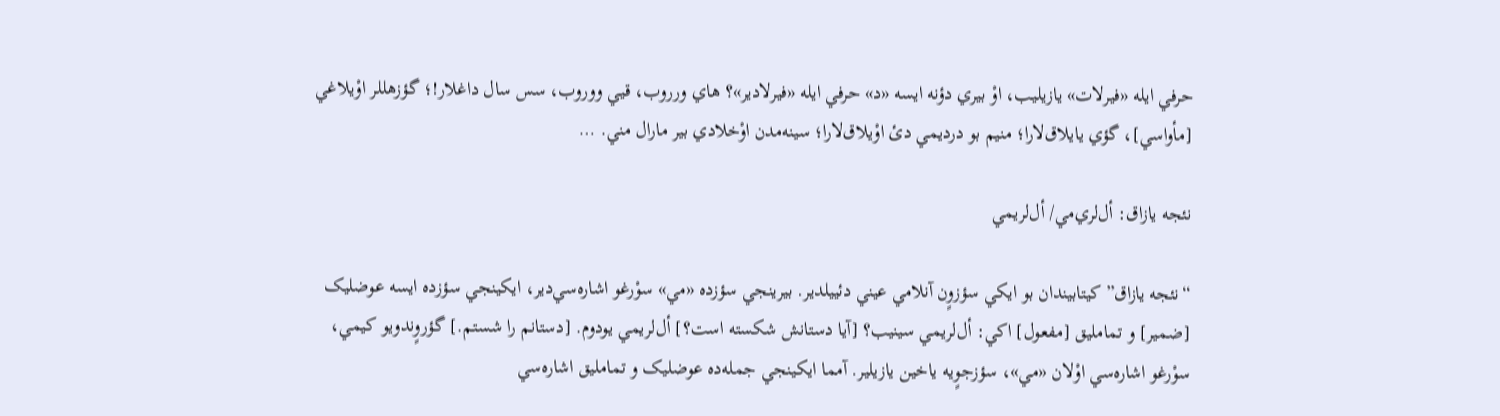حرفي ايله «فيرلات» يازيليب، اوْ بيري دؤنه ايسه «د» حرفي ايله «فيرلادير»؟ هاي ورروب، قيي ووروب، سس سال داغلار!؛ گؤزهللر اوْيلاغي [مأواسي]، گؤي يايلاق‌لارا؛ منيم بو درديمي دئ اوْيلاق‌لارا؛ سينه‌مدن اوْخلادي بير مارال مني. …

نئجه یازاق: أل‌لري‌مي/ أل‌لريمي

“نئجه یازاق” کیتابیندان بو ايکي سؤزوٍن آنلامي عيني دئييلدير. بيرينجي سؤزده «مي» سوْرغو اشاره‌سي‌دير، ايکينجي سؤزده ايسه عوضليک [ضمير] و تمامليق [مفعول] اکي: أل‌لريمي سينيب؟ [آيا دستانش شکسته است؟] أل‌لريمي يودوم. [دستانم را شستم.] گؤروٍندويو کيمي، سوْرغو اشاره‌سي اوْلان «مي»، سؤزجوٍيه ياخين يازيلير. آمما ايکينجي جمله‌ده عوضليک و تمامليق اشاره‌سي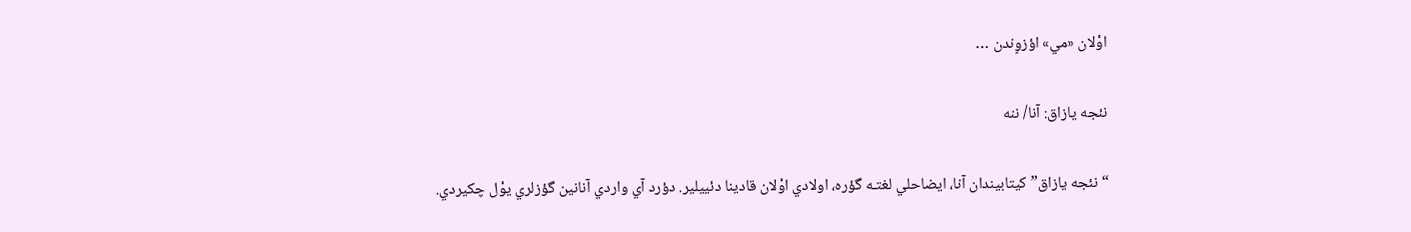اوْلان «مي» اؤزوٍندن …

نئجه یازاق: آنا/ ننه

“نئجه یازاق” کیتابیندان آنا، ايضاحلي لغتـه گؤره، اولادي اوْلان قادينا دئييلير. دؤرد آي واردي آنانين گؤزلري يوْل چکيردي.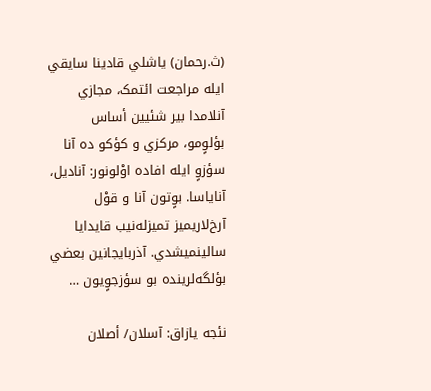(ث.رحمان) ياشلي قادينا سايقي ايله مراجعت ائتمک، مجازي آنلامدا بير شئيين أساس بؤلوٍمو، مرکزي و کؤکو ده آنا سؤزوٍ ايله افاده اوْلونور: آناديل، آناياسا. بوٍتون آنا و قوْل آرخ‌لاريميز تميزله‌نيب قايدايا سالينميشدي. آذربايجانين بعضي بؤلگه‌لرينده بو سؤزجوٍيون …

نئجه یازاق: آسلان/ أصلان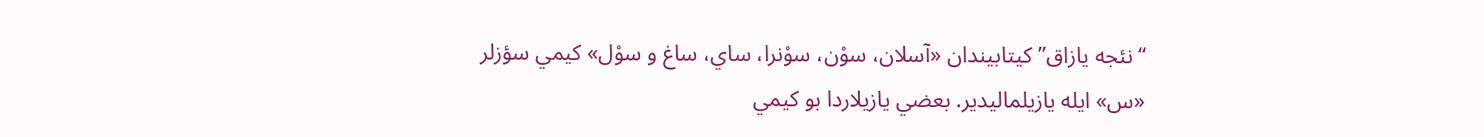“نئجه یازاق” کیتابیندان «آسلان، سوْن، سوْنرا، ساي، ساغ و سوْل» کيمي سؤزلر «س» ايله يازيلماليدير. بعضي يازيلاردا بو کيمي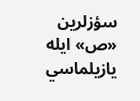سؤزلرين «ص» ايله يازيلماسي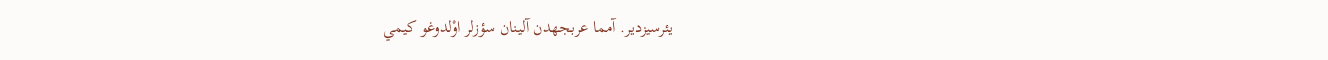يئرسيزدير. آمما عربجهدن آلينان سؤزلر اوْلدوغو کيمي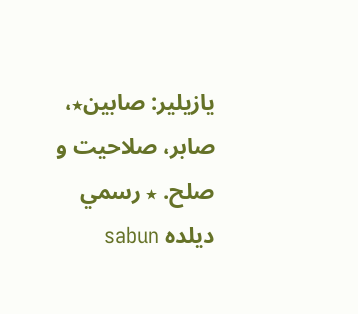يازيلير: صابين٭، صابر، صلاحيت و صلح. ٭ رسمي ديلده sabun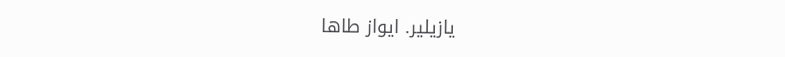يازيلير. ایواز طاها